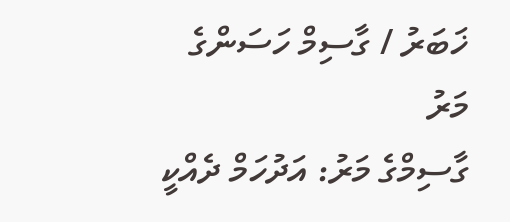ޚަބަރު / ގާސިމް ހަސަންގެ މަރު
ގާސިމްގެ މަރު: އަދުހަމް ދެއްކީ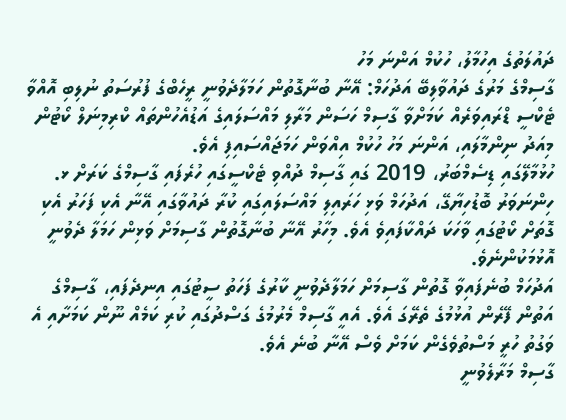ދައުލަތުގެ އިހުމާލު، ހުކުމް އަންނަ މަހު
ގާސިމްގެ މަރުގެ ދައުވާލިބޭ އަދުހަމް: އޭނާ ބުނާގޮތުން ހަމަލާދެވުނީ ރީހެބްގެ ފުރުސަތު ނުލިބި އޮއްވާ
ޓެކްސީ ޑްރައިވަރެއް ކަމަށްވާ ގާސިމް ހަސަން މަރާލި މައްސަލައިގެ އަޑުއެހުންތައް ކްރިމިނަލް ކޯޓުން މިއަދު ނިންމާލައި، އަންނަ މަހު ހުކުމް އިއްވަން ހަމަޖައްސައިފި އެވެ.
ހުޅުމާލޭގައި ޑިސެމްބަރު، 2019 ގައި ގާސިމް ދުއްވި ޓެކްސީގައި ހުރެފައި ގާސިމްގެ ކަރަށް ޅ. ހިންނަވަރު ބޮޑުހިޔާގޭ، އަދުހަމް ވަޅި ހަރައިލި މައްސަލައިގައި ކުރާ ދައުވާގައި އޭނާ އެކި ފަހަރު އެކި ގޮތަށް ކޯޓުގައި ވާހަކަ ދައްކާފައިވެ އެވެ. މިހާރު އޭނާ ބުނާގޮތުން ގާސިމަށް ވަޅިން ހަމަލާ ދެވުނީ އޮޅުމަކުންނެވެ.
އަދުހަމް ބުނެފައިވާ ގޮތުން ގާސިމަށް ހަމަލާދެވުނީ ކާރުގެ ފަހަތު ސީޓުގައި އިނދެފައި، ގާސިމްގެ އަތުން ފޭރެން އުޅުމުގެ ތެރޭގަ އެވެ. އެއީ ގާސިމް މެރުމުގެ ގަސްދުގައި ކުރި ކަމެއް ނޫން ކަމަށާއި އެ ވަގުތު ހުރީ މަސްތުވެގެން ކަމަށް ވެސް އޭނާ ބުނެ އެވެ.
ގާސިމް މަރާލެވުނީ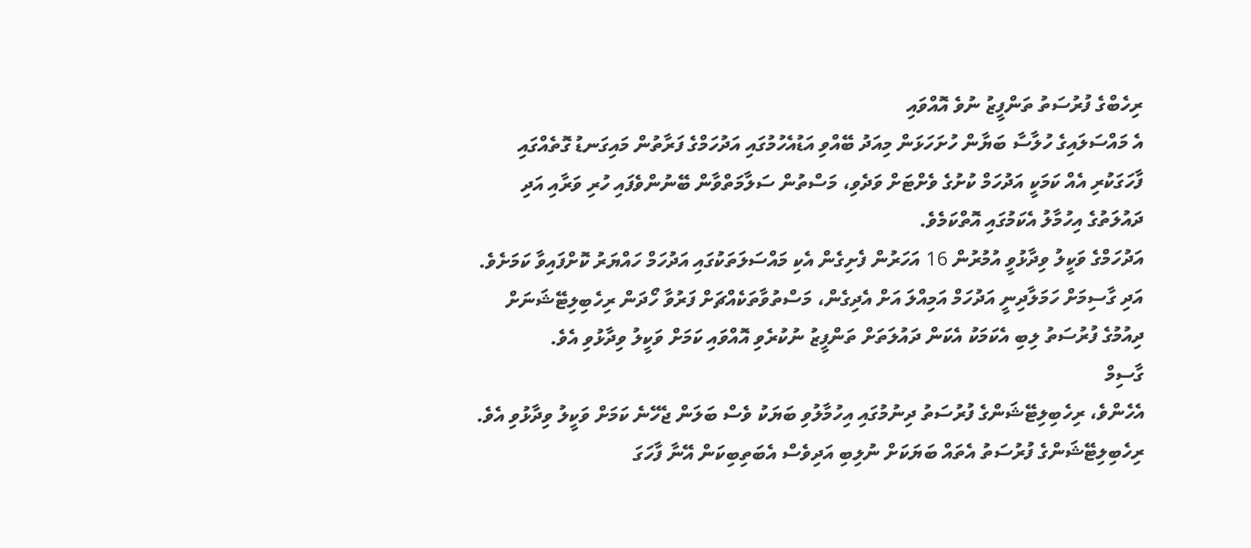ރިހެބްގެ ފުރުސަތު ތަންފީޒު ނުވެ އޮއްވައި
އެ މައްސަލައިގެ ހުލާސާ ބަޔާން ހުށަހަޅަން މިއަދު ބޭއްވި އަޑުއެހުމުގައި އަދުހަމްގެ ފަރާތުން މައިގަނޑު ގޮތެއްގައި ފާހަގަކުރި އެއް ކަމަކީ އަދުހަމް ކުށުގެ ވެށްޓަށް ވަދެވި، މަސްތުން ސަލާމަތްވާން ބޭނުންވެފައި ހުރި ވަރާއި އަދި ދައުލަތުގެ އިހުމާލު އެކަމުގައި އޮތްކަމެވެ.
އަދުހަމްގެ ވަކީލު ވިދާޅުވީ އުމުރުން 16 އަހަރުން ފެށިގެން އެކި މައްސަލަތަކުގައި އަދުހަމް ހައްޔަރު ކޮށްފައިވާ ކަމަށެވެ. އަދި ގާސިމަށް ހަމަލާދިނީ އަދުހަމް އަމިއްލަ އަށް އެދިގެން، މަސްތުވާތަކެއްޗަށް ފަރުވާ ހޯދަން ރިހެބިލިޓޭޝަނަށް ދިއުމުގެ ފުރުސަތު ލިބި އެކަމަކު އެކަން ދައުލަތަށް ތަންފީޒު ނުކުރެވި އޮއްވައި ކަމަށް ވަކީލު ވިދާޅުވި އެވެ.
ގާސިމް
އެހެންވެ، ރިހެބިލިޓޭޝަންގެ ފުރުސަތު ދިނުމުގައި އިހުމާލުވި ބަޔަކު ވެސް ބަލަން ޖެހޭނެ ކަމަށް ވަކީލު ވިދާޅުވި އެވެ. ރިހެބިލިޓޭޝަންގެ ފުރުސަތު އެތައް ބަޔަކަށް ނުލިބި އަދިވެސް އެބަތިބިކަން އޭނާ ފާހަގަ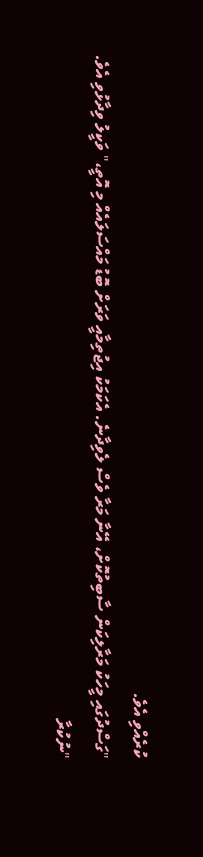ކުރެއްވި އެވެ.
"ގަސްދުގައި މީހަކު މަރާލިކަން ސާބިތުކޮށް، އޭނާ މަރާ ވެސް ލެވިދާނެ. އެކަމަކު އިޖުތިމާއީ ވަރަށް ބޮޑު މައްސަލައެއް މި އޮތީ،" ވަކީލު ވިދާޅުވި އެވެ.
"ނުކުރާ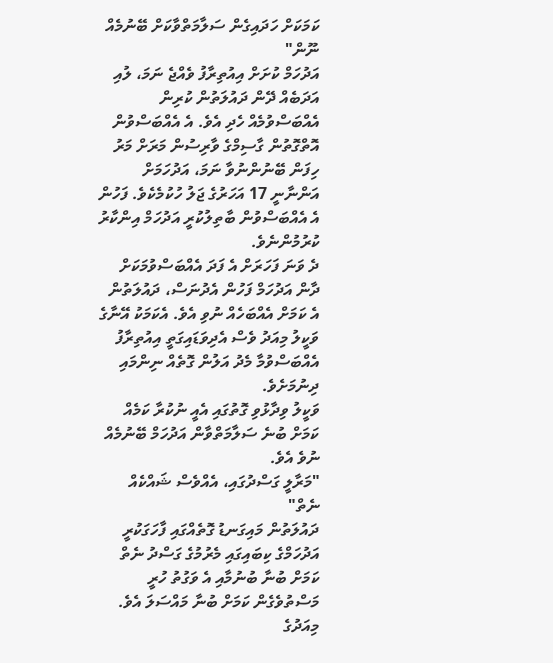ކަމަކަށް ހަދައިގެން ސަލާމަތްވާކަށް ބޭނުމެއް ނޫން"
އަދުހަމް ކުށަށް އިއުތިރާފު ވެއްޖެ ނަމަ، ލުއި އަދަބެއް ދޭން ދައުލަތުން ކުރިން އެއްބަސްވުމެއް ހެދި އެވެ. އެ އެއްބަސްވުން އޮތްގޮތުން ގާސިމްގެ ވާރިސުން މަރަށް މަރު ހިފަން ބޭނުންނުވާ ނަމަ، އަދުހަމަށް އަންނާނީ 17 އަހަރުގެ ޖަލު ހުކުމެކެވެ. ފަހުން އެ އެއްބަސްވުން ބާތިލުކުރީ އަދުހަމް އިންކާރު ކުރުމުންނެވެ.
ދެ ވަނަ ފަހަރަށް އެ ފަދަ އެއްބަސްވުމަކަށް ދާން އަދުހަމް ފަހުން އެދުނަސް، ދައުލަތުން އެ ކަމަށް އެއްބަހެއް ނުވި އެވެ. އެކަމަކު އޭނާގެ ވަކީލު މިއަދު ވެސް އެދިވަޑައިގަތީ އިއުތިރާފު އެއްބަސްވުމާ މެދު އަލުން ގޮތެއް ނިންމައި ދިނުމަށެވެ.
ވަކީލު ވިދާޅުވި ގޮތުގައި އެއީ ނުކުރާ ކަމެއް ކަމަށް ބުނެ ސަލާމަތްވާން އަދުހަމް ބޭނުމެއް ނުވެ އެވެ.
"މަރާލީ ގަސްދުގައި، އެއްވެސް ޝައްކެއް ނެތް"
ދައުލަތުން މައިގަނޑު ގޮތެއްގައި ފާހަގަކުރީ އަދުހަމްގެ ކިބައިގައި މެރުމުގެ ގަސްދު ނެތް ކަމަށް ބުނާ ބުނުމާއި އެ ވަގުތު ހުރީ މަސްތުވެގެން ކަމަށް ބުނާ މައްސަލަ އެވެ.
މިއަދުގެ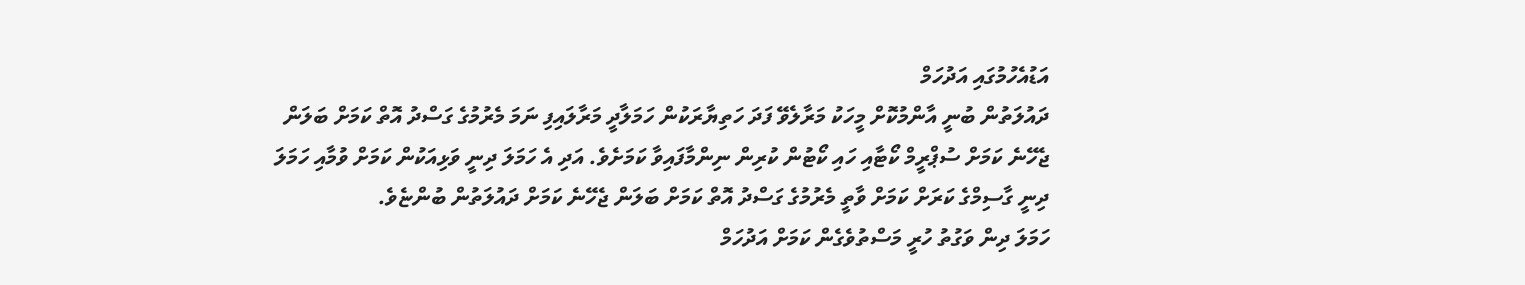އަޑުއެހުމުގައި އަދުހަމް
ދައުލަތުން ބުނީ އާންމުކޮށް މީހަކު މަރާލެވޭ ފަދަ ހަތިޔާރަކުން ހަމަލާދީ މަރާލައިފި ނަމަ މެރުމުގެ ގަސްދު އޮތް ކަމަށް ބަލަން ޖެހޭނެ ކަމަށް ސުޕްރީމް ކޯޓާއި ހައި ކޯޓުން ކުރިން ނިންމާފައިވާ ކަމަށެވެ. އަދި އެ ހަމަލަ ދިނީ ވަޅިއަކުން ކަމަށް ވުމާއި ހަމަލަ ދިނީ ގާސިމްގެ ކަރަށް ކަމަށް ވާތީ މެރުމުގެ ގަސްދު އޮތް ކަމަށް ބަލަން ޖެހޭނެ ކަމަށް ދައުލަތުން ބުންޏެވެ.
ހަމަލަ ދިން ވަގުތު ހުރީ މަސްތުވެގެން ކަމަށް އަދުހަމް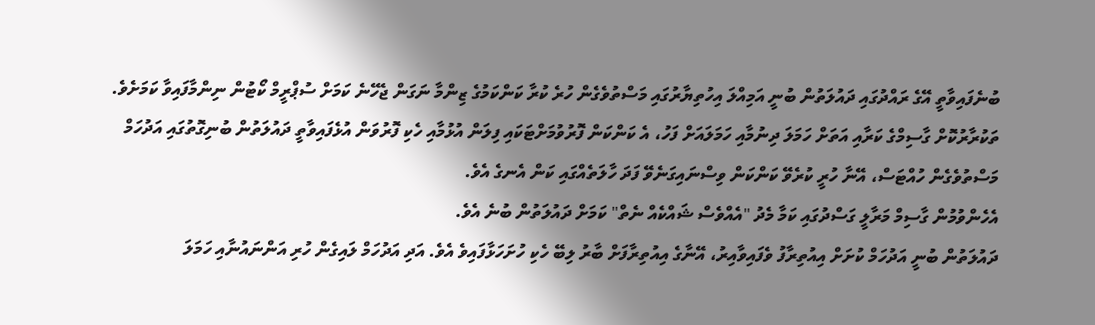ބުނެފައިވާތީ އޭގެ ރައްދުގައި ދައުލަތުން ބުނީ އަމިއްލަ އިހުތިޔާރުގައި މަސްތުވެގެން ހުރެ ކުރާ ކަންކަމުގެ ޒިންމާ ނަގަން ޖެހޭނެ ކަމަށް ސުޕްރީމް ކޯޓުން ނިންމާފައިވާ ކަމަށެވެ.
ތަކުރާރުކޮށް ގާސިމްގެ ކަރާއި އަތަށް ހަމަލަ ދިނުމާއި ހަމަލައަށް ފަހު، އެ ކަންކަން ފޮރުވުމަށްޓަކައި ފިލަން އުޅުމާއި ހެކި ފޮރުވަން އުޅެފައިވާތީ ދައުލަތުން ބުނިގޮތުގައި އަދުހަމް މަސްތުވެގެން ހުއްޓަސް، އޭނާ ހުރީ ކުރެވޭ ކަންކަން ވިސްނައިގަނެވޭ ފަދަ ހާލަތެއްގައި ކަން އެނގެ އެވެ.
އެހެންވުމުން ގާސިމް މަރާލީ ގަސްދުގައި ކަމާ މެދު "އެއްވެސް ޝައްކެއް ނެތް" ކަމަށް ދައުލަތުން ބުނެ އެވެ.
ދައުލަތުން ބުނީ އަދުހަމް ކުށަށް އިއުތިރާފު ވެފައިވާއިރު، އޭނާގެ އިއުތިރާފަށް ބާރު ލިބޭ ހެކި ހުށަހަޅާފައިވެ އެވެ. އަދި އަދުހަމް ލައިގެން ހުރި އަންނައުނާއި ހަމަލަ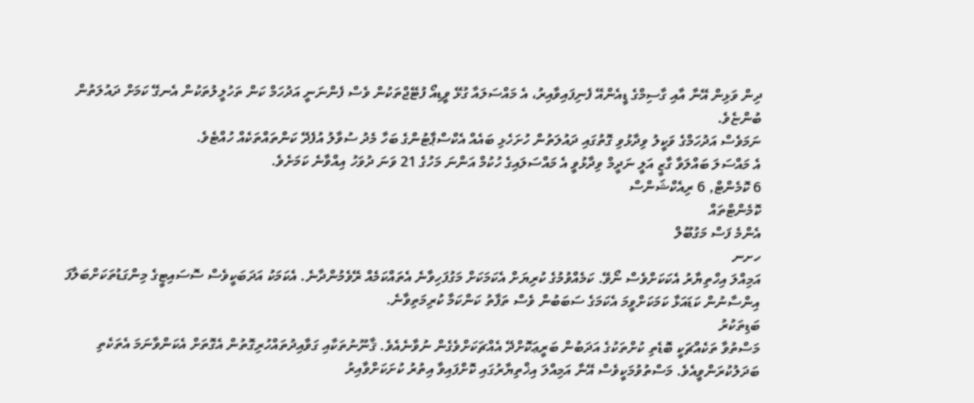ދިން ވަޅިން އޭނާ އާއި ގާސިމްގެ ޑީއެންއޭ ފެނިފައިވާއިރު، އެ މައްސަލައާ ގުޅޭ ވީޑިއޯ ފުޓޭޖްތަކުން ވެސް ފެންނަނީ އަދުހަމް ކަން ތަހުލީލުތަކުން އެނގޭ ކަމަށް ދައުލަތުން ބުންޏެވެ.
ނަމަވެސް އަދުހަމްގެ ވަކީލު ވިދާޅުވި ގޮތުގައި ދައުލަތުން ހުށަހެޅި ބައެއް އެކްސްޕާޓުންގެ ބަހާ މެދު ސުވާލު އުފެދޭ ކަންތައްތަކެއް ހުއްޓެވެ.
އެ މައްސަލަ ބައްލަވާ ގާޒީ އަލީ ނަދީމް ވިދާޅުވީ އެ މައްސަލައިގެ ހުކުމް އަންނަ މަހުގެ 21 ވަނަ ދުވަހު އިއްވާނެ ކަމަށެވެ.
6 ކޮމެންޓް, 6 ރިއެކްޝަންސް
ކޮމެންޓްތައް
އެންމެ ފަސް މަގުބޫލް
ހށނ
އަމިއްލަ އިހްތިޔާރު އެކަކަށްވެސް ނޯވޭ. ކަމެއްވުމުގެ ކުރިޔަށް އެކަމަކަށް މަގުފަހިވާނެ އެތައްކަމެއް ރޭވެމުންދާނެ. އެކަމަކު އަދަބަކީވެސް ސޮސައިޓީގެ މިންގަޑުތަކަށްބަލާފަ އިންސާނުން ކަޑައަޅާ ކަމަކަށްވީމަ އެކަމަގެ ސަބަބުން ވެސް ތަފާތު ކަންކަމާ ކުރިމަތިވާނެ.
ބަޑިތަކުރު
މަސްތުވާ ތަކެއްޗަކީ ބޮޑެތި ކުށްތަކުގެ އަދަބުން ބަރީޢަކޮށްދޭ އެއްޗަކަށްވެގެން ނުވާނެއެވެ. ޤާނޫނުތަކާއި ގަވާއިދުތައްހުރިގޮތުން އެގޮތަށް އެކަންވާނަމަ އެތަކެތި ބަދަލުކުރަންވީއެވެ. މަސްތުވުމަކީވެސް އޭނާ އަމިއްލަ އިޚްތިޔާރުގައި ކޮށްފައިވާ އިތުރު ކުށަކަށްވާއިރު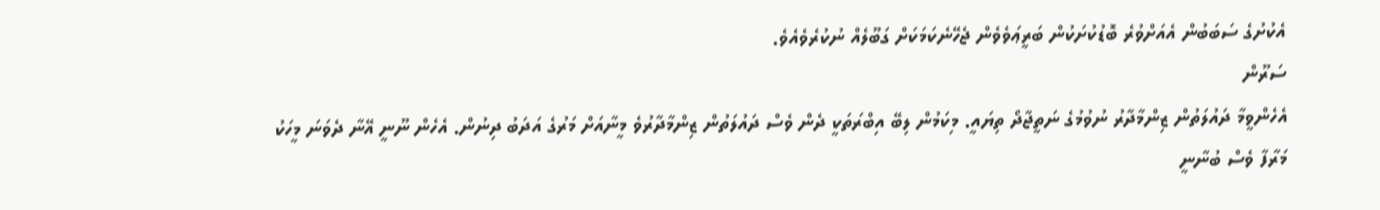އެކުށުގެ ސަބަބުން އެއަށްވުރެ ބޮޑުކުށަކުން ބަރީޢަވެވެން ޖެހޭނެކަމަކަށް ގަބޫލެއް ނުކުރެވެއެވެ.
ސަރޫން
އެހެންވީމާ ދައުލަތުން ޒިންމާދާރު ނުވުމުގެ ނަތީޖާދޯ ތިޔައީ. މިކަމުން ލިބޭ އިބްރަތަކީ ދެން ވެސް ދައުލަތުން ޒިންމާދާރުވެ މީނާއަށް މަރުގެ އަދަބު ދިނުން. އެހެން ނޫނީ އޭނާ ދެވަނަ މީހަކު މަރާފާ ވެސް ބުނާނީ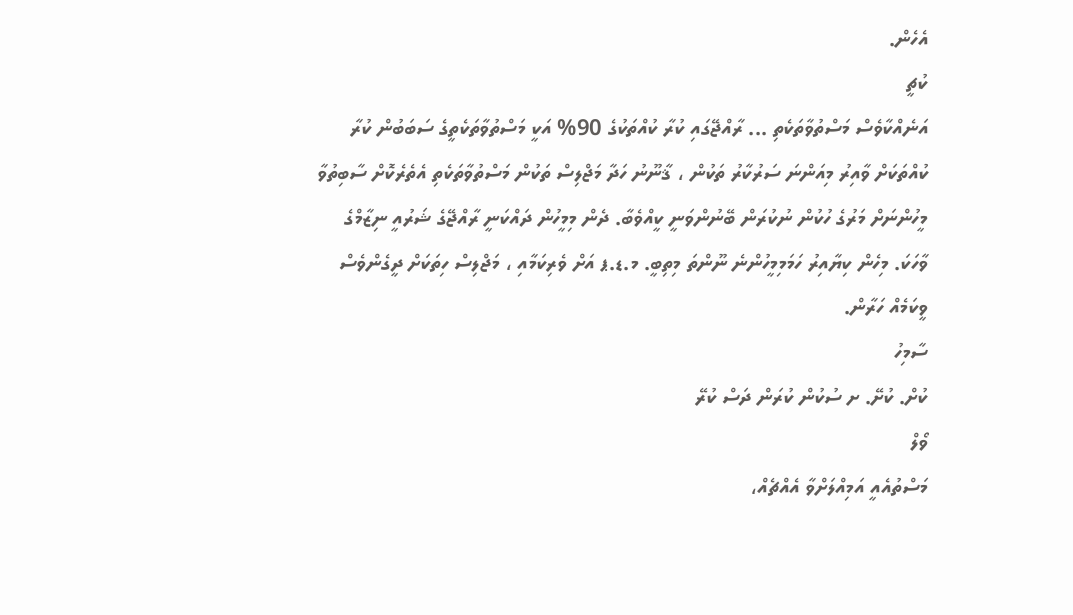އެހެން.
ކުޗީ
އަނެއްކާވެސް މަސްތުވާތަކެތި ... ރާއްޖޭގައި ކުރާ ކުއްތަކުގެ 90% އަކީ މަސްތުވާތަކެތީގެ ސަބަބުން ކުރާ ކުއްތަކަށް ވާއިރު މިއަންނަ ސަރުކާރު ތަކުން ، ޤާނޫނު ހަދާ މަޖްލިސް ތަކުން މަސްތުވާތަކެތި އެތެރެކޮށް ސާބިތުވާ މީހުންނަށް މަރުގެ ހުކުން ނުކުރަން ބޭނުންވަނީ ކީއްވެބާ. ދެން މިމީހުން ދައްކަނީ ރާއްޖޭގެ ޝަރުއީ ނިޒާމްގެ ވާހަކަ. މިހެން ކިޔާއިރު ހަމަމިމީހުންނެ ނޫންތަ މިތިބީ. މ.ޑ.ޕ އަށް ވެރިކަމާއި ، މަޖްލިސް ހިތަކަށް ދީގެންވެސް ވީކަމެއް ހަރާން.
ސާމިހު
ކުށް. ކުށޭ. ށ ސުކުން ކުރަން ދަސް ކުރޭ
ވޯލް
މަސްތުއެއީ އަމިއްލަށްވާ އެއްޗެއް،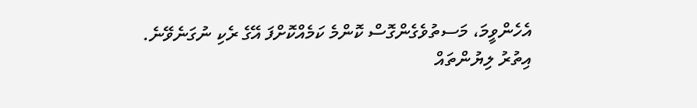އެހެންވީމަ، މަސތުވެގެންގޮސް ކޮންމެ ކަމެއްކޮށްފަ އޭގެ ރެކި ނުގަނެވޭނެ.
އިތުރު ލިޔުންތައް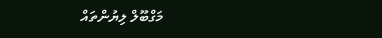މަގްބޫލް ލިޔުންތައް